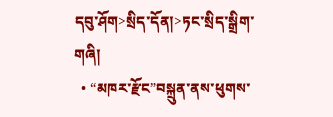དབུ་ཤོག>སྲིད་དོན།>ཏང་སྲིད་སྒྲིག་གཞི།
  • “མཁར་རྫོང”བསྐྲུན་ནས་ཕུགས་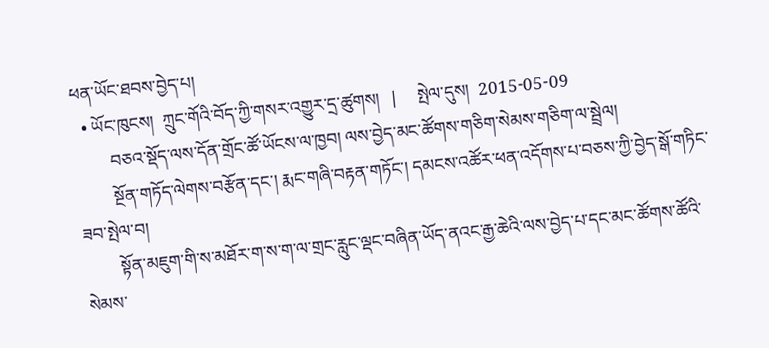ཕན་ཡོང་ཐབས་བྱེད་པ།
  • ཡོང་ཁུངས།  ཀྲུང་གོའི་བོད་ཀྱི་གསར་འགྱུར་དྲ་ཚུགས།   |     སྤེལ་དུས།  2015-05-09
        བཅའ་སྡོད་ལས་དོན་གྲོང་ཚོ་ཡོངས་ལ་ཁྱབ། ལས་བྱེད་མང་ཚོགས་གཅིག་སེམས་གཅིག་ལ་སྦྲེལ།
        སྔོན་གཏོད་ལེགས་བརྩོན་དང་། རྨང་གཞི་བརྟན་གཏོང་། དམངས་འཚོར་ཕན་འདོགས་པ་བཅས་ཀྱི་བྱེད་སྒོ་གཏིང་ཟབ་སྤེལ་བ།
        སྟོན་མཇུག་གི་ས་མཐོར་ག་ས་ག་ལ་གྲང་རླུང་ལྡང་བཞིན་ཡོད་ནའང་རྒྱ་ཆེའི་ལས་བྱེད་པ་དང་མང་ཚོགས་ཚོའི་སེམས་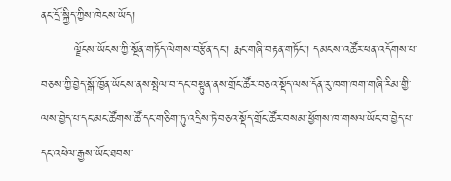ནང་དྲོ་སྐྱིད་ཀྱིས་ཁེངས་ཡོད།
        ལྗོངས་ཡོངས་ཀྱི་སྔོན་གཏོད་ལེགས་བརྩོན་དང་། རྨང་གཞི་བརྟན་གཏོང་། དམངས་འཚོར་ཕན་འདོགས་པ་བཅས་ཀྱི་བྱེད་སྒོ་ཁྱོན་ཡོངས་ནས་སྤེལ་བ་དང་བསྟུན་ནས་གྲོང་ཚོར་བཅའ་སྡོད་ལས་དོན་རུ་ཁག་ཁག་གཞི་རིམ་གྱི་ལས་བྱེད་པ་དང་མང་ཚོགས་ཚོ་དང་གཅིག་ཏུ་འདྲིས་ཏེ་བཅའ་སྡོད་གྲོང་ཚོར་བསམ་ཕྱོགས་ཁ་གསལ་ཡོང་བ་བྱེད་པ་དང་འཕེལ་རྒྱས་ཡོང་ཐབས་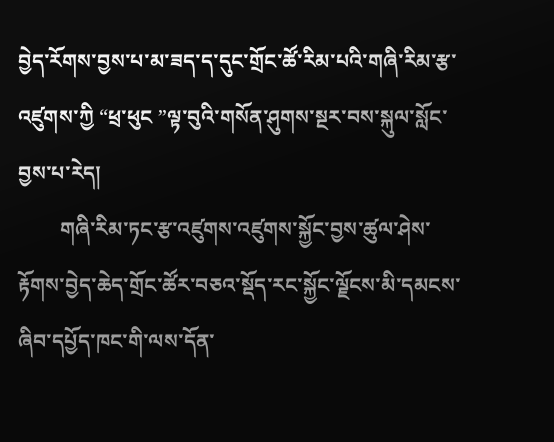བྱེད་རོགས་བྱས་པ་མ་ཟད་ད་དུང་གྲོང་ཚོ་རིམ་པའི་གཞི་རིམ་རྩ་འཛུགས་ཀྱི “ཕྲ་ཕུང ”ལྟ་བུའི་གསོན་ཤུགས་སྔར་བས་སྐུལ་སློང་བྱས་པ་རེད།
        གཞི་རིམ་ཏང་རྩ་འཛུགས་འཛུགས་སྐྱོང་བྱས་ཚུལ་ཤེས་རྟོགས་བྱེད་ཆེད་གྲོང་ཚོར་བཅའ་སྡོད་རང་སྐྱོང་ལྗོངས་མི་དམངས་ཞིབ་དཔྱོད་ཁང་གི་ལས་དོན་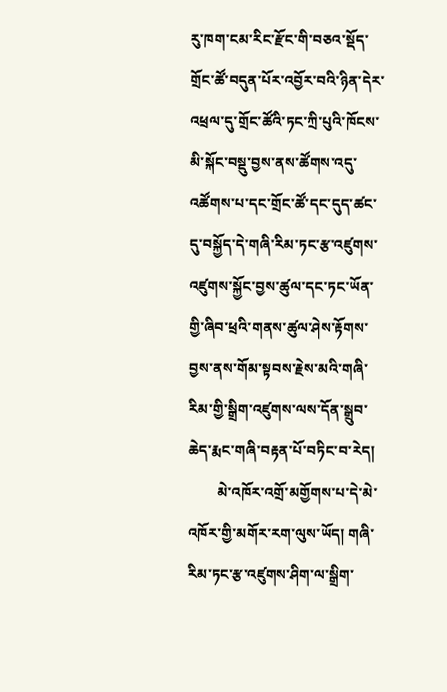རུ་ཁག་ངམ་རིང་རྫོང་གི་བཅའ་སྡོད་གྲོང་ཚོ་བདུན་པོར་འབྱོར་བའི་ཉིན་དེར་འཕྲལ་དུ་གྲོང་ཚོའི་ཏང་ཀྲི་པུའི་ཁོངས་མི་སྐོང་བསྡུ་བྱས་ནས་ཚོགས་འདུ་འཚོགས་པ་དང་གྲོང་ཚོ་དང་དུད་ཚང་དུ་བསྐྱོད་དེ་གཞི་རིམ་ཏང་རྩ་འཛུགས་འཛུགས་སྐྱོང་བྱས་ཚུལ་དང་ཏང་ཡོན་གྱི་ཞིབ་ཕྲའི་གནས་ཚུལ་ཤེས་རྟོགས་བྱས་ནས་གོམ་སྟབས་རྗེས་མའི་གཞི་རིམ་གྱི་སྒྲིག་འཛུགས་ལས་དོན་སྒྲུབ་ཆེད་རྨང་གཞི་བརྟན་པོ་བཏིང་བ་རེད།
        མེ་འཁོར་འགྲོ་མགྱོགས་པ་དེ་མེ་འཁོར་གྱི་མགོར་རག་ལུས་ཡོད། གཞི་རིམ་ཏང་རྩ་འཛུགས་ཤིག་ལ་སྒྲིག་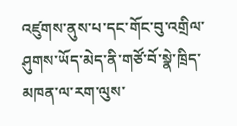འཛུགས་ནུས་པ་དང་གོང་བུ་འགྲིལ་ཤུགས་ཡོད་མེད་ནི་གཙོ་བོ་སྣེ་ཁྲིད་མཁན་ལ་རག་ལུས་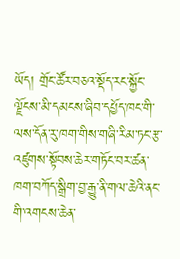ཡོད། གྲོང་ཚོར་བཅའ་སྡོད་རང་སྐྱོང་ལྗོངས་མི་དམངས་ཞིབ་དཔྱོད་ཁང་གི་ལས་དོན་རུ་ཁག་གིས་གཞི་རིམ་ཏང་རྩ་འཛུགས་སྟོབས་ཆེར་གཏོང་བར་ཚན་ཁག་བཀོད་སྒྲིག་བྱ་རྒྱུ་ནི་གལ་ཆེའི་ནང་གི་འགངས་ཆེན་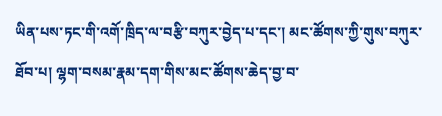ཡིན་པས་ཏང་གི་འགོ་ཁྲིད་ལ་བརྩི་བཀུར་བྱེད་པ་དང་། མང་ཚོགས་ཀྱི་གུས་བཀུར་ཐོབ་པ། ལྷག་བསམ་རྣམ་དག་གིས་མང་ཚོགས་ཆེད་བྱ་བ་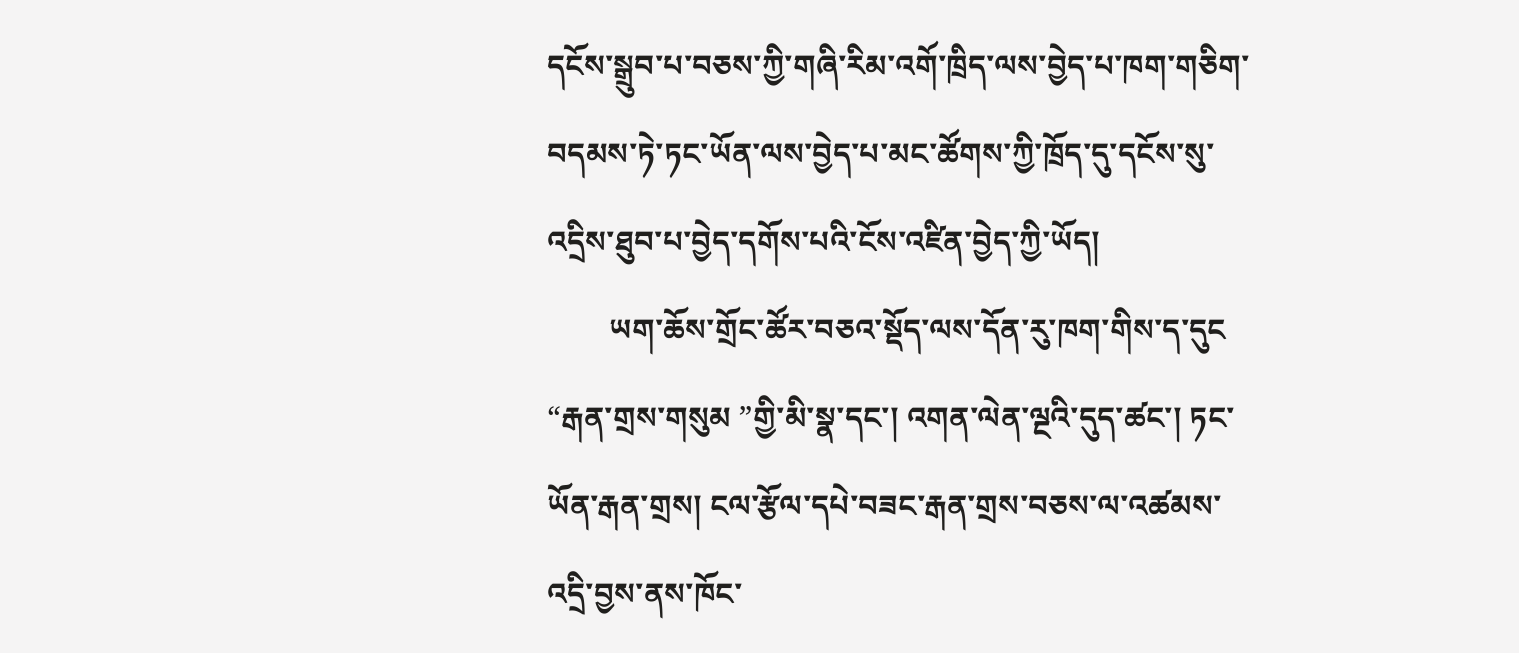དངོས་སྒྲུབ་པ་བཅས་ཀྱི་གཞི་རིམ་འགོ་ཁྲིད་ལས་བྱེད་པ་ཁག་གཅིག་བདམས་ཏེ་ཏང་ཡོན་ལས་བྱེད་པ་མང་ཚོགས་ཀྱི་ཁྲོད་དུ་དངོས་སུ་འདྲིས་ཐུབ་པ་བྱེད་དགོས་པའི་ངོས་འཛིན་བྱེད་ཀྱི་ཡོད།
        ཡག་ཆོས་གྲོང་ཚོར་བཅའ་སྡོད་ལས་དོན་རུ་ཁག་གིས་ད་དུང “རྒན་གྲས་གསུམ ”གྱི་མི་སྣ་དང་། འགན་ལེན་ལྔའི་དུད་ཚང་། ཏང་ཡོན་རྒན་གྲས། ངལ་རྩོལ་དཔེ་བཟང་རྒན་གྲས་བཅས་ལ་འཚམས་འདྲི་བྱས་ནས་ཁོང་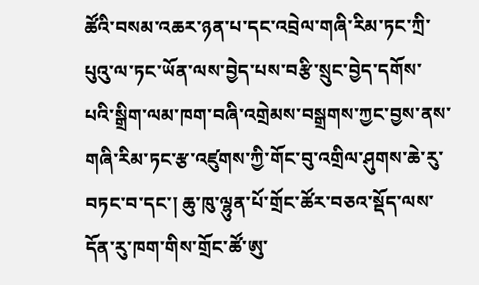ཚོའི་བསམ་འཆར་ཉན་པ་དང་འབྲེལ་གཞི་རིམ་ཏང་ཀྲི་པུའུ་ལ་ཏང་ཡོན་ལས་བྱེད་པས་བརྩི་སྲུང་བྱེད་དགོས་པའི་སྒྲིག་ལམ་ཁག་བཞི་འགྲེམས་བསྒྲགས་ཀྱང་བྱས་ནས་གཞི་རིམ་ཏང་རྩ་འཛུགས་ཀྱི་གོང་བུ་འགྲིལ་ཤུགས་ཆེ་རུ་བཏང་བ་དང་། ཆུ་ཁུ་ལྷུན་པོ་གྲོང་ཚོར་བཅའ་སྡོད་ལས་དོན་རུ་ཁག་གིས་གྲོང་ཚོ་ཨུ་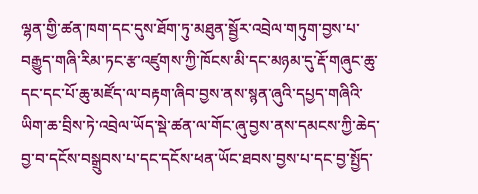ལྷན་གྱི་ཚན་ཁག་དང་དུས་ཐོག་ཏུ་མཐུན་སྦྱོར་འབྲེལ་གཏུག་བྱས་པ་བརྒྱུད་གཞི་རིམ་ཏང་རྩ་འཛུགས་ཀྱི་ཁོངས་མི་དང་མཉམ་དུ་རྡོ་གཞུང་ཆུ་དང་དང་པོ་ཆུ་མཛོད་ལ་བརྟག་ཞིབ་བྱས་ནས་སྙན་ཞུའི་དཔྱད་གཞིའི་ཡིག་ཆ་བྲིས་ཏེ་འབྲེལ་ཡོད་སྡེ་ཚན་ལ་གོང་ཞུ་བྱས་ནས་དམངས་ཀྱི་ཆེད་བྱ་བ་དངོས་བསྒྲུབས་པ་དང་དངོས་ཕན་ཡོང་ཐབས་བྱས་པ་དང་བྱ་སྤྱོད་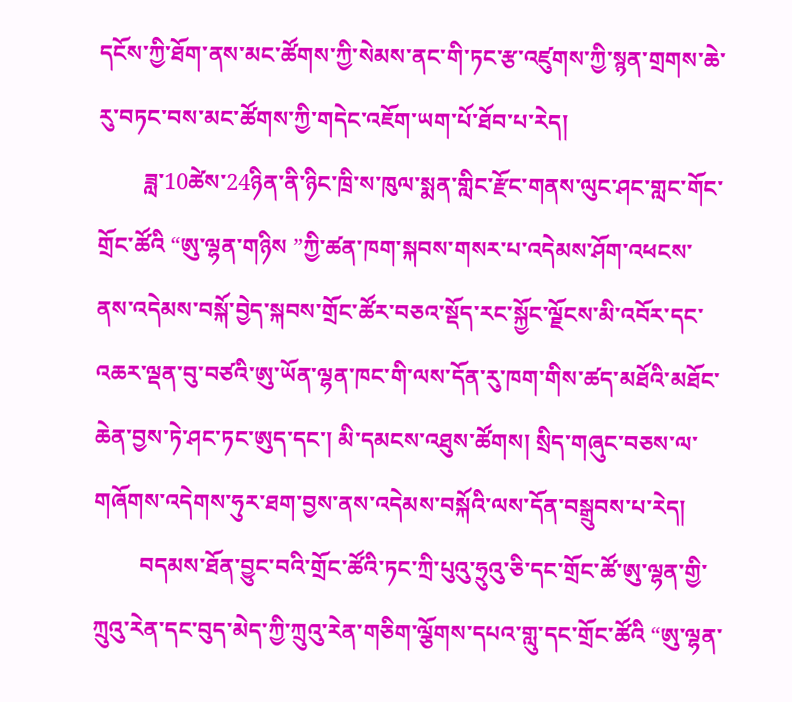དངོས་ཀྱི་ཐོག་ནས་མང་ཚོགས་ཀྱི་སེམས་ནང་གི་ཏང་རྩ་འཛུགས་ཀྱི་སྙན་གྲགས་ཆེ་རུ་བཏང་བས་མང་ཚོགས་ཀྱི་གདེང་འཇོག་ཡག་པོ་ཐོབ་པ་རེད།
        ཟླ་10ཚེས་24ཉིན་ནི་ཉིང་ཁྲི་ས་ཁུལ་སྨན་གླིང་རྫོང་གནས་ལུང་ཤང་གླང་གོང་གྲོང་ཚོའི “ཨུ་ལྷན་གཉིས ”ཀྱི་ཚན་ཁག་སྐབས་གསར་པ་འདེམས་ཤོག་འཕངས་ནས་འདེམས་བསྐོ་བྱེད་སྐབས་གྲོང་ཚོར་བཅའ་སྡོད་རང་སྐྱོང་ལྗོངས་མི་འབོར་དང་འཆར་ལྡན་བུ་བཙའི་ཨུ་ཡོན་ལྷན་ཁང་གི་ལས་དོན་རུ་ཁག་གིས་ཚད་མཐོའི་མཐོང་ཆེན་བྱས་ཏེ་ཤང་ཏང་ཨུད་དང་། མི་དམངས་འཐུས་ཚོགས། སྲིད་གཞུང་བཅས་ལ་གཞོགས་འདེགས་ཧུར་ཐག་བྱས་ནས་འདེམས་བསྐོའི་ལས་དོན་བསྒྲུབས་པ་རེད།
        བདམས་ཐོན་བྱུང་བའི་གྲོང་ཚོའི་ཏང་ཀྲི་པུའུ་ཧྲུའུ་ཅི་དང་གྲོང་ཚོ་ཨུ་ལྷན་གྱི་ཀྲུའུ་རེན་དང་བུད་མེད་ཀྱི་ཀྲུའུ་རེན་གཅིག་ལྕོགས་དཔའ་གླུ་དང་གྲོང་ཚོའི “ཨུ་ལྷན་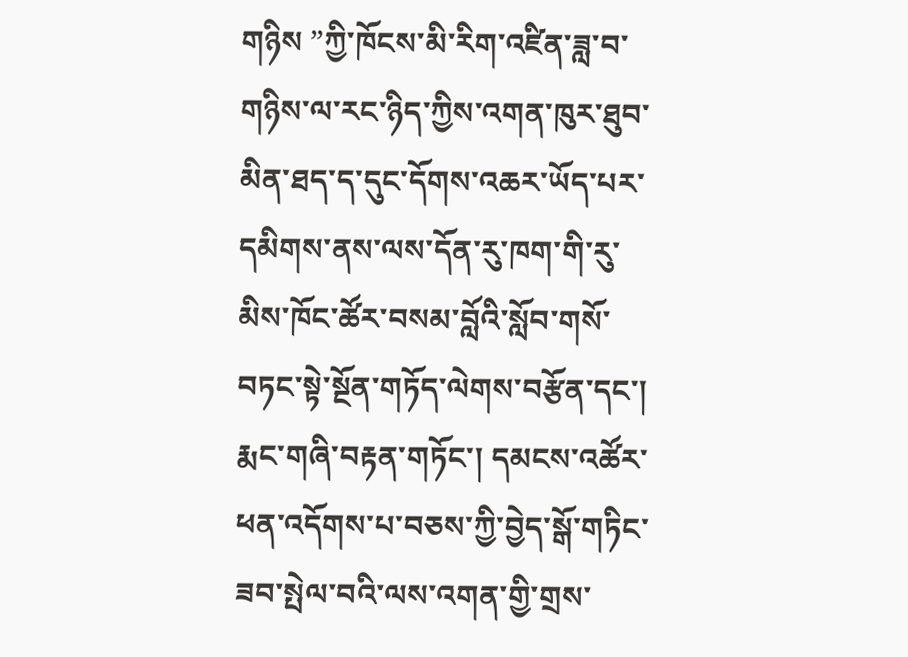གཉིས ”ཀྱི་ཁོངས་མི་རིག་འཛིན་ཟླ་བ་གཉིས་ལ་རང་ཉིད་ཀྱིས་འགན་ཁུར་ཐུབ་མིན་ཐད་ད་དུང་དོགས་འཆར་ཡོད་པར་དམིགས་ནས་ལས་དོན་རུ་ཁག་གི་རུ་མིས་ཁོང་ཚོར་བསམ་བློའི་སློབ་གསོ་བཏང་སྟེ་སྔོན་གཏོད་ལེགས་བརྩོན་དང་། རྨང་གཞི་བརྟན་གཏོང་། དམངས་འཚོར་ཕན་འདོགས་པ་བཅས་ཀྱི་བྱེད་སྒོ་གཏིང་ཟབ་སྤེལ་བའི་ལས་འགན་གྱི་གྲས་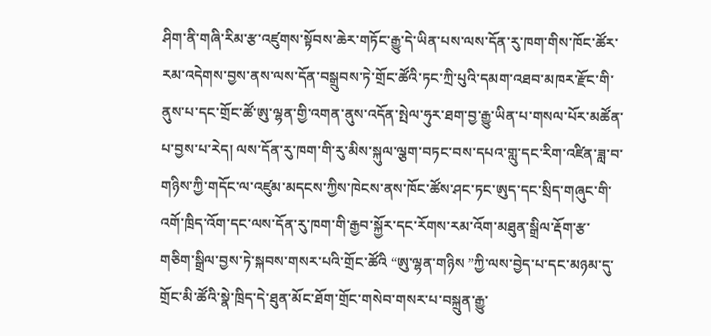ཤིག་ནི་གཞི་རིམ་རྩ་འཛུགས་སྟོབས་ཆེར་གཏོང་རྒྱུ་དེ་ཡིན་པས་ལས་དོན་རུ་ཁག་གིས་ཁོང་ཚོར་རམ་འདེགས་བྱས་ནས་ལས་དོན་བསྒྲུབས་ཏེ་གྲོང་ཚོའི་ཏང་ཀྲི་པུའི་དམག་འཐབ་མཁར་རྫོང་གི་ནུས་པ་དང་གྲོང་ཚོ་ཨུ་ལྷན་གྱི་འགན་ནུས་འདོན་སྤེལ་ཧུར་ཐག་བྱ་རྒྱུ་ཡིན་པ་གསལ་པོར་མཚོན་པ་བྱས་པ་རེད། ལས་དོན་རུ་ཁག་གི་རུ་མིས་སྐུལ་ལྕག་བཏང་བས་དཔའ་གླུ་དང་རིག་འཛིན་ཟླ་བ་གཉིས་ཀྱི་གདོང་ལ་འཛུམ་མདངས་ཀྱིས་ཁེངས་ནས་ཁོང་ཚོས་ཤང་ཏང་ཨུད་དང་སྲིད་གཞུང་གི་འགོ་ཁྲིད་འོག་དང་ལས་དོན་རུ་ཁག་གི་རྒྱབ་སྐྱོར་དང་རོགས་རམ་འོག་མཐུན་སྒྲིལ་རྡོག་རྩ་གཅིག་སྒྲིལ་བྱས་ཏེ་སྐབས་གསར་པའི་གྲོང་ཚོའི “ཨུ་ལྷན་གཉིས ”ཀྱི་ལས་བྱེད་པ་དང་མཉམ་དུ་གྲོང་མི་ཚོའི་སྣེ་ཁྲིད་དེ་ཐུན་མོང་ཐོག་གྲོང་གསེབ་གསར་པ་བསྐྲུན་རྒྱུ་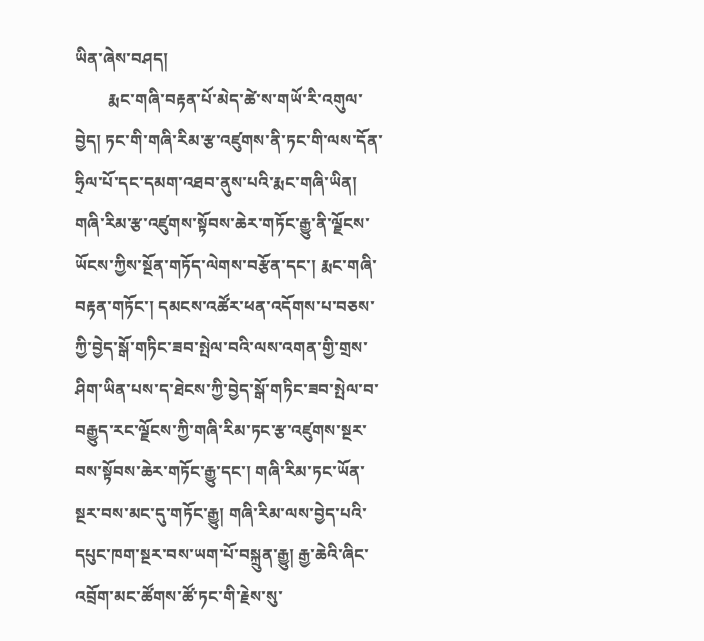ཡིན་ཞེས་བཤད།
        རྨང་གཞི་བརྟན་པོ་མེད་ཚེ་ས་གཡོ་རི་འགུལ་བྱེད། ཏང་གི་གཞི་རིམ་རྩ་འཛུགས་ནི་ཏང་གི་ལས་དོན་ཧྲིལ་པོ་དང་དམག་འཐབ་ནུས་པའི་རྨང་གཞི་ཡིན། གཞི་རིམ་རྩ་འཛུགས་སྟོབས་ཆེར་གཏོང་རྒྱུ་ནི་ལྗོངས་ཡོངས་ཀྱིས་སྔོན་གཏོད་ལེགས་བརྩོན་དང་། རྨང་གཞི་བརྟན་གཏོང་། དམངས་འཚོར་ཕན་འདོགས་པ་བཅས་ཀྱི་བྱེད་སྒོ་གཏིང་ཟབ་སྤེལ་བའི་ལས་འགན་གྱི་གྲས་ཤིག་ཡིན་པས་ད་ཐེངས་ཀྱི་བྱེད་སྒོ་གཏིང་ཟབ་སྤེལ་བ་བརྒྱུད་རང་ལྗོངས་ཀྱི་གཞི་རིམ་ཏང་རྩ་འཛུགས་སྔར་བས་སྟོབས་ཆེར་གཏོང་རྒྱུ་དང་། གཞི་རིམ་ཏང་ཡོན་སྔར་བས་མང་དུ་གཏོང་རྒྱུ། གཞི་རིམ་ལས་བྱེད་པའི་དཔུང་ཁག་སྔར་བས་ཡག་པོ་བསྐྲུན་རྒྱུ། རྒྱ་ཆེའི་ཞིང་འབྲོག་མང་ཚོགས་ཚོ་ཏང་གི་རྗེས་སུ་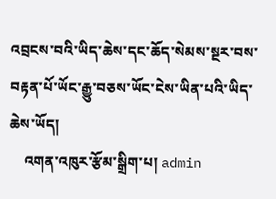འབྲངས་བའི་ཡིད་ཆེས་དང་ཆོད་སེམས་སྔར་བས་བརྟན་པོ་ཡོང་རྒྱུ་བཅས་ཡོང་ངེས་ཡིན་པའི་ཡིད་ཆེས་ཡོད།
    འགན་འཁུར་རྩོམ་སྒྲིག་པ། admin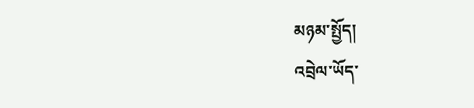མཉམ་སྤྱོད།
འབྲེལ་ཡོད་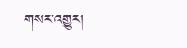གསར་འགྱུར།